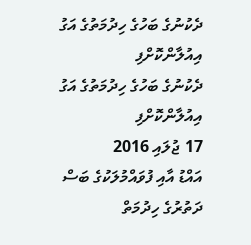ދެކުނުގެ ބަހުގެ ހިދުމަތުގެ އަގު އިއުލާންކޮށްފި
ދެކުނުގެ ބަހުގެ ހިދުމަތުގެ އަގު އިއުލާންކޮށްފި
17 ޖުލައި 2016
އައްޑު އާއި ފުވައްމުލަކުގެ ބަސް ދަތުރުގެ ހިދުމަތް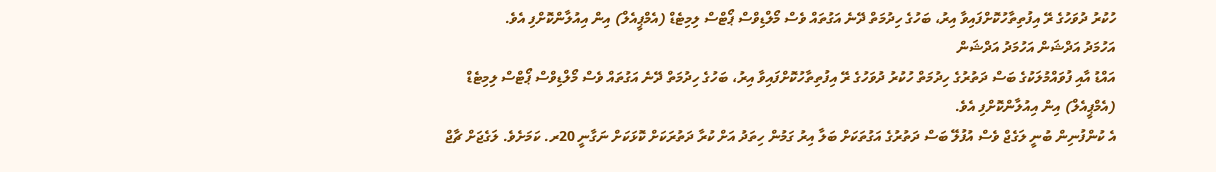ހުކުރު ދުވަހުގެ ރޭ އިފުތިތާހުކޮށްފައިވާ އިރު، ބަހުގެ ހިދުމަތް ދޭނެ އަގުތައް ވެސް މޯލްޑިވްސް ޕޯޓްސް ލިމިޓެޑް (އެމްޕީއެލް) އިން އިއުލާންކޮށްފި އެވެ.
އަހުމަދު އަދްޝަން އަހުމަދު އަދްޝަން
އައްޑު އާއި ފުވައްމުލަކުގެ ބަސް ދަތުރުގެ ހިދުމަތް ހުކުރު ދުވަހުގެ ރޭ އިފުތިތާހުކޮށްފައިވާ އިރު، ބަހުގެ ހިދުމަތް ދޭނެ އަގުތައް ވެސް މޯލްޑިވްސް ޕޯޓްސް ލިމިޓެޑް (އެމްޕީއެލް) އިން އިއުލާންކޮށްފި އެވެ.
އެ ކުންފުނިން ބުނީ ލަގެޖް ވެސް އުފުލޭ ބަސް ދަތުރުގެ އަގުތަކަށް ބަލާ އިރު ގަމުން ހިތަދު އަށް ކުރާ ދަތުރަކަށް ކޮޅަކަށް ނަގާނީ 20ރ. ކަމަށެވެ. ލަގެޖަށް ޗާޖް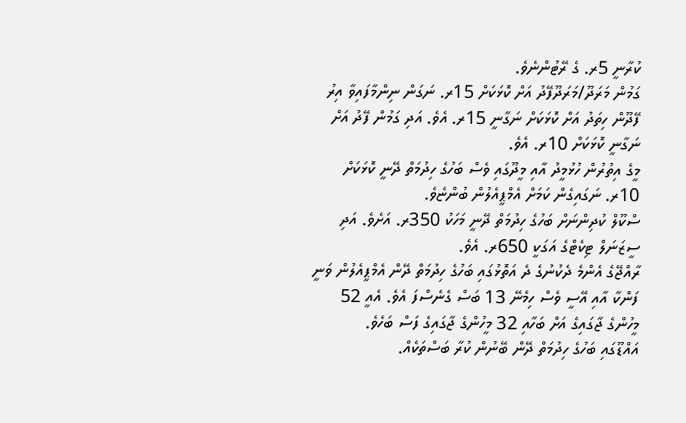ކުރާނީ 5ރ. ގެ ރޭޓުންނެވެ.
ގަމުން މަރަދޫ/މަރަދޫފޭދު އަށް ކޮޅަކަށް 15ރ. ނަގަން ނިންމާފައިވާ އިރު ފޭދޫން ހިތަދު އަށް ކޮޅަކަށް ނަގާނީ 15ރ. އެވެ. އަދި ގަމުން ފޭދު އަށް ނަގާނީ ކޮޅަކަށް 10ރ. އެވެ.
މީގެ އިތުރުން ހުޅުމީދު އާއި މީދޫގައި ވެސް ބަހުގެ ހިދުމަތް ދޭނީ ކޮޅަކަށް 10ރ. ނަގައިގެން ކަމަށް އެމްޕީއެލުން ބުންޏެވެ.
ސްކޫލް ކުދިންނަށް ބަހުގެ ހިދުމަތް ދޭނީ މަހަކު 350ރ. އަށެވެ. އަދި ސީޒަނަލް ޓިކެޓްގެ އަގަކީ 650ރ. އެވެ.
ރާއްޖޭގެ އެންމެ ދެކުނުގެ ދެ އަތޮޅުގައި ބަހުގެ ހިދުމަތް ދޭން އެމްޕީއެލުން ވަނީ ފަންކާ އާއި އޭސީ ވެސް ހިމެނޭ 13 ބަސް ގެނެސްފަ އެވެ. އެއީ 52 މީހުންގެ ޖާގައިގެ އަށް ބަހާއި 32 މީހުންގެ ޖާގައިގެ ފަސް ބަހެވެ.
އައްޑޫގައި ބަހުގެ ހިދުމަތް ދޭން ބޭނުން ކުރާ ބަސްތަކެއް.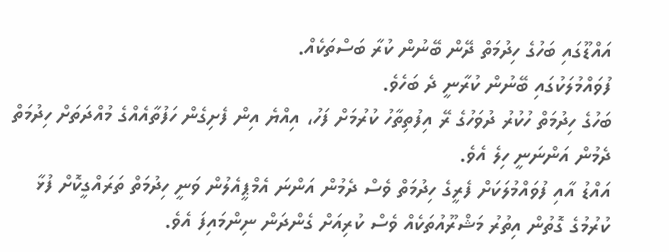އައްޑޫގައި ބަހުގެ ހިދުމަތް ދޭން ބޭނުން ކުރާ ބަސްތަކެއް.
ފުވައްމުލަކުގައި ބޭނުން ކުރާނީ ދެ ބަހެވެ.
ބަހުގެ ހިދުމަތް ހުކުރު ދުވަހުގެ ރޭ އިފުތިތާހު ކުރުމަށް ފަހު، އިއްޔެ އިން ފެށިގެން ހަފުތާއެއްގެ މުއްދަތަށް ހިދުމަތް ދެމުން އަންނަނީ ހިލެ އެވެ.
އައްޑު އާއި ފުވައްމުލަކަށް ފެރީގެ ހިދުމަތް ވެސް ދެމުން އަންނަ އެމްޕީއެލުން ވަނީ ހިދުމަތް ތަރައްގީކޮށް ފުޅާ ކުރުމުގެ ގޮތުން އިތުރު މަޝްރޫއުތަކެއް ވެސް ކުރިއަށް ގެންދަން ނިންމައިފަ އެވެ.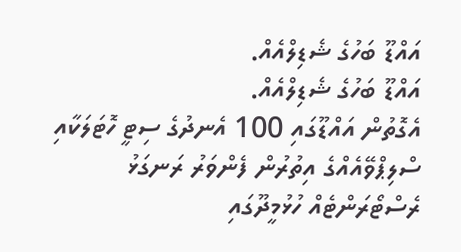އައްޑޫ ބަހުގެ ޝެޑިލްއެއް.
އައްޑޫ ބަހުގެ ޝެޑިލްއެއް.
އެގޮތުން އައްޑޫގައި 100 އެނދުގެ ސިޓީ ހޮޓަލަކާއި ސްލިޕްވޭއެއްގެ އިތުރުން ފެންވަރު ރަނގަޅު ރެސްޓޯރަންޓެއް ހުޅުމީދޫގައި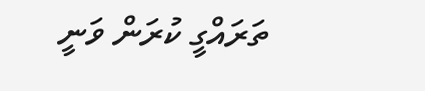ތަރައްގީ ކުރަން ވަނީ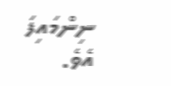ނިންމައިފަ އެވެ.